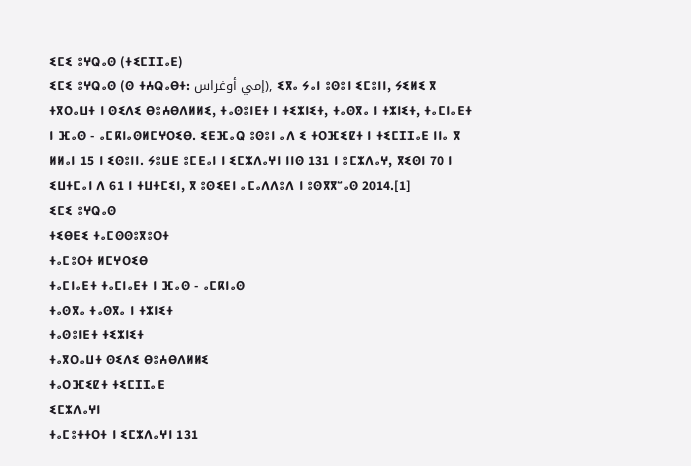ⵉⵎⵉ ⵓⵖⵕⴰⵙ (ⵜⵉⵎⵊⵊⴰⴹ)
ⵉⵎⵉ ⵓⵖⵕⴰⵙ (ⵙ ⵜⵄⵕⴰⴱⵜ: إمي أوغراس), ⵉⴳⴰ ⵢⴰⵏ ⵓⵙⵓⵏ ⵉⵎⵓⵏⵏ, ⵢⵉⵍⵉ ⴳ ⵜⴳⵔⴰⵡⵜ ⵏ ⵙⵉⴷⵉ ⴱⵓⵄⴱⴷⵍⵍⵉ, ⵜⴰⵙⵓⵏⴹⵜ ⵏ ⵜⵉⵣⵏⵉⵜ, ⵜⴰⵙⴳⴰ ⵏ ⵜⵣⵏⵉⵜ, ⵜⴰⵎⵏⴰⴹⵜ ⵏ ⴼⴰⵙ - ⴰⵎⴽⵏⴰⵙⵍⵎⵖⵔⵉⴱ. ⵉⴹⴼⴰⵕ ⵓⵙⵓⵏ ⴰⴷ ⵉ ⵜⵔⴼⵉⵇⵜ ⵏ ⵜⵉⵎⵊⵊⴰⴹ ⵏⵏⴰ ⴳ ⵍⵍⴰⵏ 15 ⵏ ⵉⵙⵓⵏⵏ. ⵢⵓⵡⴹ ⵓⵎⴹⴰⵏ ⵏ ⵉⵎⵣⴷⴰⵖⵏ ⵏⵏⵙ 131 ⵏ ⵓⵎⵣⴷⴰⵖ, ⴳⵉⵙⵏ 70 ⵏ ⵉⵡⵜⵎⴰⵏ ⴷ 61 ⵏ ⵜⵡⵜⵎⵉⵏ, ⴳ ⵓⵙⵉⴹⵏ ⴰⵎⴰⴷⴷⵓⴷ ⵏ ⵓⵙⴳⴳⵯⴰⵙ 2014.[1]
ⵉⵎⵉ ⵓⵖⵕⴰⵙ
ⵜⵉⴱⴹⵉ ⵜⴰⵎⵙⵙⵓⴳⵓⵔⵜ
ⵜⴰⵎⵓⵔⵜ ⵍⵎⵖⵔⵉⴱ
ⵜⴰⵎⵏⴰⴹⵜ ⵜⴰⵎⵏⴰⴹⵜ ⵏ ⴼⴰⵙ - ⴰⵎⴽⵏⴰⵙ
ⵜⴰⵙⴳⴰ ⵜⴰⵙⴳⴰ ⵏ ⵜⵣⵏⵉⵜ
ⵜⴰⵙⵓⵏⴹⵜ ⵜⵉⵣⵏⵉⵜ
ⵜⴰⴳⵔⴰⵡⵜ ⵙⵉⴷⵉ ⴱⵓⵄⴱⴷⵍⵍⵉ
ⵜⴰⵔⴼⵉⵇⵜ ⵜⵉⵎⵊⵊⴰⴹ
ⵉⵎⵣⴷⴰⵖⵏ
ⵜⴰⵎⵓⵜⵜⵔⵜ ⵏ ⵉⵎⵣⴷⴰⵖⵏ 131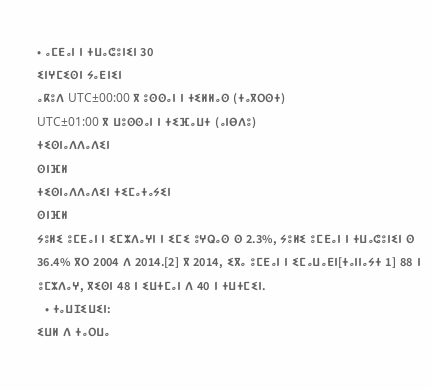• ⴰⵎⴹⴰⵏ ⵏ ⵜⵡⴰⵛⵓⵏⵉⵏ 30
ⵉⵏⵖⵎⵉⵙⵏ ⵢⴰⴹⵏⵉⵏ
ⴰⴽⵓⴷ UTC±00:00 ⴳ ⵓⵙⵙⴰⵏ ⵏ ⵜⵉⵍⵍⴰⵙ (ⵜⴰⴳⵔⵙⵜ)
UTC±01:00 ⴳ ⵡⵓⵙⵙⴰⵏ ⵏ ⵜⵉⴼⴰⵡⵜ (ⴰⵏⴱⴷⵓ)
ⵜⵉⵙⵏⴰⴷⴷⴰⴷⵉⵏ
ⵙⵏⴼⵍ
ⵜⵉⵙⵏⴰⴷⴷⴰⴷⵉⵏ ⵜⵉⵎⴰⵜⴰⵢⵉⵏ
ⵙⵏⴼⵍ
ⵢⵓⵍⵉ ⵓⵎⴹⴰⵏ ⵏ ⵉⵎⵣⴷⴰⵖⵏ ⵏ ⵉⵎⵉ ⵓⵖⵕⴰⵙ ⵙ 2.3%, ⵢⵓⵍⵉ ⵓⵎⴹⴰⵏ ⵏ ⵜⵡⴰⵛⵓⵏⵉⵏ ⵙ 36.4% ⴳⵔ 2004 ⴷ 2014.[2] ⴳ 2014, ⵉⴳⴰ ⵓⵎⴹⴰⵏ ⵏ ⵉⵎⴰⵡⴰⴹⵏ[ⵜⴰⵏⵏⴰⵢⵜ 1] 88 ⵏ ⵓⵎⵣⴷⴰⵖ, ⴳⵉⵙⵏ 48 ⵏ ⵉⵡⵜⵎⴰⵏ ⴷ 40 ⵏ ⵜⵡⵜⵎⵉⵏ.
  • ⵜⴰⵡⵊⵉⵡⵉⵏ:
ⵉⵡⵍ ⴷ ⵜⴰⵔⵡⴰ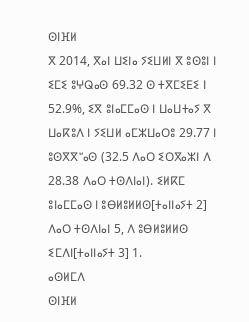ⵙⵏⴼⵍ
ⴳ 2014, ⴳⴰⵏ ⵡⵉⵏⴰ ⵢⵉⵡⵍⵏ ⴳ ⵓⵙⵓⵏ ⵏ ⵉⵎⵉ ⵓⵖⵕⴰⵙ 69.32 ⵙ ⵜⴳⵎⵉⴹⵉ ⵏ 52.9%, ⵉⴳ ⵓⵏⴰⵎⵎⴰⵙ ⵏ ⵡⴰⵡⵜⴰⵢ ⴳ ⵡⴰⴽⵓⴷ ⵏ ⵢⵉⵡⵍ ⴰⵎⵣⵡⴰⵔⵓ 29.77 ⵏ ⵓⵙⴳⴳⵯⴰⵙ (32.5 ⴷⴰⵔ ⵉⵔⴳⴰⵣⵏ ⴷ 28.38 ⴷⴰⵔ ⵜⵙⴷⵏⴰⵏ). ⵉⵍⴽⵎ ⵓⵏⴰⵎⵎⴰⵙ ⵏ ⵓⴱⵍⵓⵍⵍⵙ[ⵜⴰⵏⵏⴰⵢⵜ 2] ⴷⴰⵔ ⵜⵙⴷⵏⴰⵏ 5, ⴷ ⵓⴱⵍⵓⵍⵍⵙ ⵉⵎⴷⵏ[ⵜⴰⵏⵏⴰⵢⵜ 3] 1.
ⴰⵙⵍⵎⴷ
ⵙⵏⴼⵍ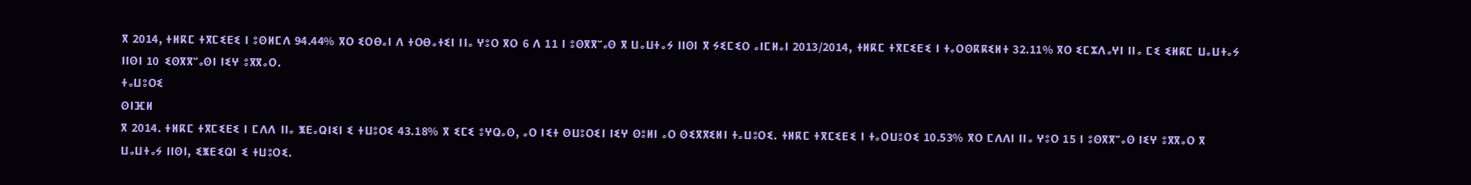ⴳ 2014, ⵜⵍⴽⵎ ⵜⴳⵎⵉⴹⵉ ⵏ ⵓⵙⵍⵎⴷ 94.44% ⴳⵔ ⵉⵔⴱⴰⵏ ⴷ ⵜⵔⴱⴰⵜⵉⵏ ⵏⵏⴰ ⵖⵓⵔ ⴳⵔ 6 ⴷ 11 ⵏ ⵓⵙⴳⴳⵯⴰⵙ ⴳ ⵡⴰⵡⵜⴰⵢ ⵏⵏⵙⵏ ⴳ ⵢⵉⵎⵉⵔ ⴰⵏⵎⵍⴰⵏ 2013/2014, ⵜⵍⴽⵎ ⵜⴳⵎⵉⴹⵉ ⵏ ⵜⴰⵔⵙⴽⴽⵉⵍⵜ 32.11% ⴳⵔ ⵉⵎⵣⴷⴰⵖⵏ ⵏⵏⴰ ⵎⵉ ⵉⵍⴽⵎ ⵡⴰⵡⵜⴰⵢ ⵏⵏⵙⵏ 10 ⵉⵙⴳⴳⵯⴰⵙⵏ ⵏⵉⵖ ⵓⴳⴳⴰⵔ.
ⵜⴰⵡⵓⵔⵉ
ⵙⵏⴼⵍ
ⴳ 2014. ⵜⵍⴽⵎ ⵜⴳⵎⵉⴹⵉ ⵏ ⵎⴷⴷ ⵏⵏⴰ ⵥⴹⴰⵕⵏⵉⵏ ⵉ ⵜⵡⵓⵔⵉ 43.18% ⴳ ⵉⵎⵉ ⵓⵖⵕⴰⵙ, ⴰⵔ ⵏⵉⵜ ⵙⵡⵓⵔⵉⵏ ⵏⵉⵖ ⵙⵓⵍⵏ ⴰⵔ ⵙⵉⴳⴳⵉⵍⵏ ⵜⴰⵡⵓⵔⵉ. ⵜⵍⴽⵎ ⵜⴳⵎⵉⴹⵉ ⵏ ⵜⴰⵔⵡⵓⵔⵉ 10.53% ⴳⵔ ⵎⴷⴷⵏ ⵏⵏⴰ ⵖⵓⵔ 15 ⵏ ⵓⵙⴳⴳⵯⴰⵙ ⵏⵉⵖ ⵓⴳⴳⴰⵔ ⴳ ⵡⴰⵡⵜⴰⵢ ⵏⵏⵙⵏ, ⵉⵥⴹⵉⵕⵏ ⵉ ⵜⵡⵓⵔⵉ.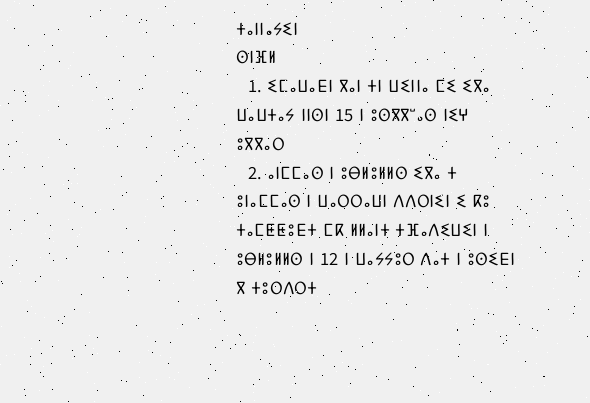ⵜⴰⵏⵏⴰⵢⵉⵏ
ⵙⵏⴼⵍ
  1. ⵉⵎⴰⵡⴰⴹⵏ ⴳⴰⵏ ⵜⵏ ⵡⵉⵏⵏⴰ ⵎⵉ ⵉⴳⴰ ⵡⴰⵡⵜⴰⵢ ⵏⵏⵙⵏ 15 ⵏ ⵓⵙⴳⴳⵯⴰⵙ ⵏⵉⵖ ⵓⴳⴳⴰⵔ
  2. ⴰⵏⵎⵎⴰⵙ ⵏ ⵓⴱⵍⵓⵍⵍⵙ ⵉⴳⴰ ⵜ ⵓⵏⴰⵎⵎⴰⵙ ⵏ ⵡⴰⵔⵔⴰⵡⵏ ⴷⴷⵔⵏⵉⵏ ⵉ ⴽⵓ ⵜⴰⵎⵟⵟⵓⴹⵜ ⵎⴽ ⵍⵍⴰⵏⵜ ⵜⴼⴰⴷⵉⵡⵉⵏ ⵏ ⵓⴱⵍⵓⵍⵍⵙ ⵏ 12 ⵏ ⵡⴰⵢⵢⵓⵔ ⴷⴰⵜ ⵏ ⵓⵙⵉⴹⵏ ⴳ ⵜⵓⵔⴷⵔⵜ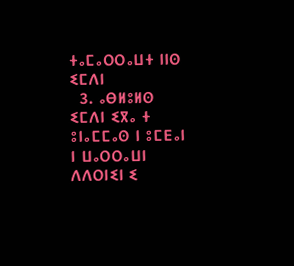ⵜⴰⵎⴰⵔⵔⴰⵡⵜ ⵏⵏⵙ ⵉⵎⴷⵏ
  3. ⴰⴱⵍⵓⵍⵙ ⵉⵎⴷⵏ ⵉⴳⴰ ⵜ ⵓⵏⴰⵎⵎⴰⵙ ⵏ ⵓⵎⴹⴰⵏ ⵏ ⵡⴰⵔⵔⴰⵡⵏ ⴷⴷⵔⵏⵉⵏ ⵉ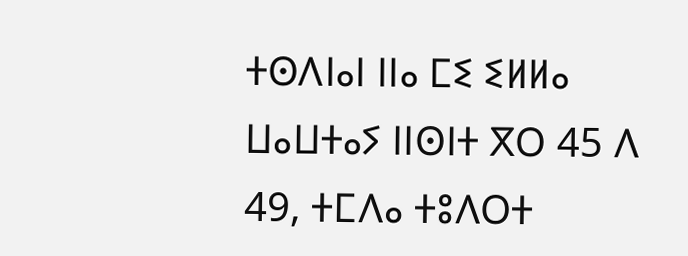ⵜⵙⴷⵏⴰⵏ ⵏⵏⴰ ⵎⵉ ⵉⵍⵍⴰ ⵡⴰⵡⵜⴰⵢ ⵏⵏⵙⵏⵜ ⴳⵔ 45 ⴷ 49, ⵜⵎⴷⴰ ⵜⵓⴷⵔⵜ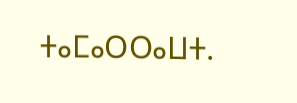ⵜⴰⵎⴰⵔⵔⴰⵡⵜ.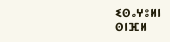ⵉⵙⴰⵖⵓⵍⵏ
ⵙⵏⴼⵍ